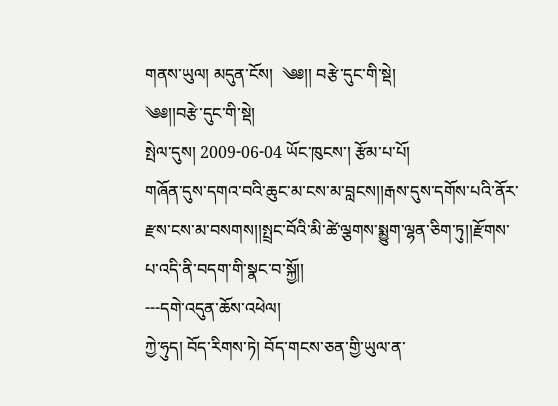གནས་ཡུལ། མདུན་ངོས།  ༄༅།། བརྩེ་དུང་གི་སྡེ།
༄༅།།བརྩེ་དུང་གི་སྡེ།
སྤེལ་དུས། 2009-06-04 ཡོང་ཁུངས་། རྩོམ་པ་པོ།
གཞོན་དུས་དགའ་བའི་ཆུང་མ་ངས་མ་བླངས།།རྒས་དུས་དགོས་པའི་ནོར་རྫས་ངས་མ་བསགས།།སྤྲང་བོའི་མི་ཚེ་ལྕགས་སྨྱུག་ལྷན་ཅིག་ཏུ།།རྫོགས་པ་འདི་ནི་བདག་གི་སྣང་བ་སྐྱོ།།
---དགེ་འདུན་ཆོས་འཕེལ།
ཀྱེ་ཧུད། བོད་རིགས་ཏེ། བོད་གངས་ཅན་གྱི་ཡུལ་ན་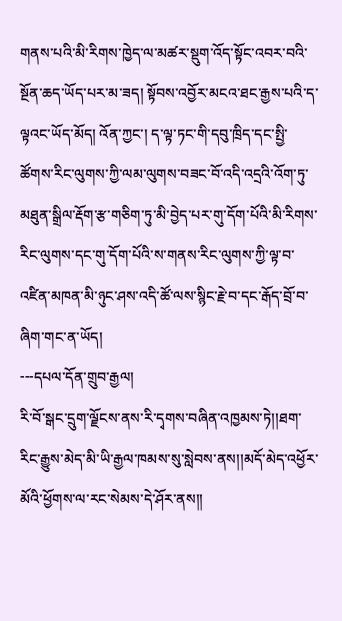གནས་པའི་མི་རིགས་ཁྱེད་ལ་མཚར་སྡུག་འོད་སྟོང་འབར་བའི་སྔོན་ཆད་ཡོད་པར་མ་ཟད། སྟོབས་འབྱོར་མངའ་ཐང་རྒྱས་པའི་ད་ལྟའང་ཡོད་མོད། འོན་ཀྱང་། ད་ལྟ་ཏང་གི་དབུ་ཁྲིད་དང་སྤྱི་ཚོགས་རིང་ལུགས་ཀྱི་ལམ་ལུགས་བཟང་བོ་འདི་འདྲའི་འོག་ཏུ་མཐུན་སྒྲིལ་རྡོག་རྩ་གཅིག་ཏུ་མི་བྱེད་པར་གུ་དོག་པོའི་མི་རིགས་རིང་ལུགས་དང་གུ་དོག་པོའི་ས་གནས་རིང་ལུགས་ཀྱི་ལྟ་བ་འཛིན་མཁན་མི་ཉུང་ཤས་འདི་ཚོ་ལས་སྙིང་རྗེ་བ་དང་རྒོད་བྲོ་བ་ཞིག་གང་ན་ཡོད།
---དཔལ་དོན་གྲུབ་རྒྱལ།
རི་བོ་སྒང་དྲུག་ལྗོངས་ནས་རི་དྭགས་བཞིན་འཁྱམས་ཏེ།།ཐག་རིང་རྒྱུས་མེད་མི་ཡི་རྒྱལ་ཁམས་སུ་སླེབས་ནས།།མདོ་མེད་འཕྱོར་མོའི་ཕྱོགས་ལ་རང་སེམས་དེ་ཤོར་ནས།།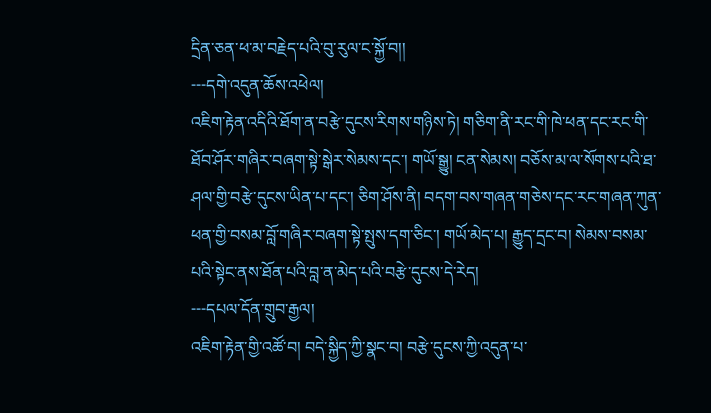དྲིན་ཅན་ཕ་མ་བརྗེད་པའི་བུ་རུལ་ང་སྐྱོ་བ།།
---དགེ་འདུན་ཆོས་འཕེལ།
འཇིག་རྟེན་འདིའི་ཐོག་ན་བརྩེ་དུངས་རིགས་གཉིས་ཏེ། གཅིག་ནི་རང་གི་ཁེ་ཕན་དང་རང་གི་ཐོབ་ཤོར་གཞིར་བཞག་སྟེ་སྒེར་སེམས་དང་། གཡོ་སྒྱུ། ངན་སེམས། བཅོས་མ་ལ་སོགས་པའི་ཐ་ཤལ་གྱི་བརྩེ་དུངས་ཡིན་པ་དང་། ཅིག་ཤོས་ནི། བདག་བས་གཞན་གཅེས་དང་རང་གཞན་ཀུན་ཕན་གྱི་བསམ་བློ་གཞིར་བཞག་སྟེ་སྤུས་དག་ཅིང་། གཡོ་མེད་པ། རྒྱུད་དྲང་བ། སེམས་བསམ་པའི་སྟེང་ནས་ཐོན་པའི་བླ་ན་མེད་པའི་བརྩེ་དུངས་དེ་རེད།
---དཔལ་དོན་གྲུབ་རྒྱལ།
འཇིག་རྟེན་གྱི་འཚོ་བ། བདེ་སྐྱིད་ཀྱི་སྣང་བ། བརྩེ་དུངས་ཀྱི་འདུན་པ་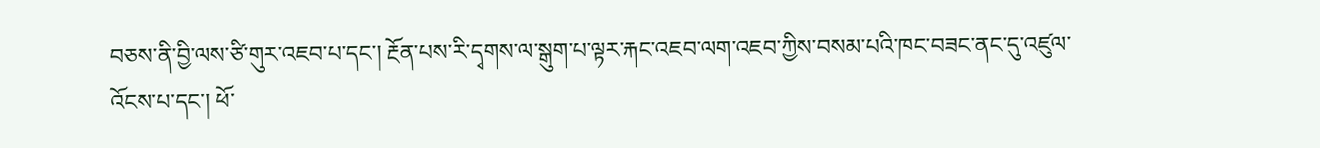བཅས་ནི་བྱི་ལས་ཙི་གུར་འཇབ་པ་དང་། རྔོན་པས་རི་དྭགས་ལ་སྒུག་པ་ལྟར་རྐང་འཇབ་ལག་འཇབ་ཀྱིས་བསམ་པའི་ཁང་བཟང་ནང་དུ་འཛུལ་འོངས་པ་དང་། ཕོ་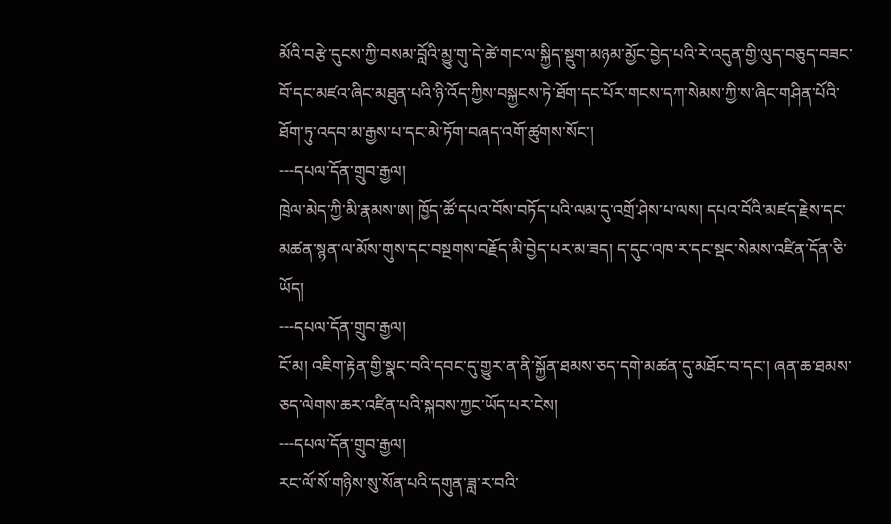མོའི་བརྩེ་དུངས་ཀྱི་བསམ་བློའི་མྱུ་གུ་དེ་ཚེ་གང་ལ་སྐྱིད་སྡུག་མཉམ་མྱོང་བྱེད་པའི་རེ་འདུན་གྱི་ལུད་བཅུད་བཟང་བོ་དང་མཛའ་ཞིང་མཐུན་པའི་ཉི་འོད་ཀྱིས་བསྐྱངས་ཏེ་ཐོག་དང་པོར་གངས་དཀ་སེམས་ཀྱི་ས་ཞིང་གཤིན་པོའི་ཐོག་ཏུ་འདབ་མ་རྒྱས་པ་དང་མེ་ཏོག་བཞད་འགོ་ཚུགས་སོང་།
---དཔལ་དོན་གྲུབ་རྒྱལ།
ཁྲེལ་མེད་ཀྱི་མི་རྣམས་ཨ། ཁྱོད་ཚོ་དཔའ་བོས་བཏོད་པའི་ལམ་དུ་འགྲོ་ཤེས་པ་ལས། དཔའ་བོའི་མཛད་རྗེས་དང་མཚན་སྙན་ལ་མོས་གུས་དང་བསྔགས་བརྗོད་མི་བྱེད་པར་མ་ཟད། ད་དུང་འཁ་ར་དང་སྡང་སེམས་འཛིན་དོན་ཅི་ཡོད།
---དཔལ་དོན་གྲུབ་རྒྱལ།
ངོ་མ། འཇིག་རྟེན་གྱི་སྣང་བའི་དབང་དུ་གྱུར་ན་ནི་སྐྱོན་ཐམས་ཅད་དགེ་མཚན་དུ་མཐོང་བ་དང་། ཞན་ཆ་ཐམས་ཅད་ལེགས་ཆར་འཛིན་པའི་སྐབས་ཀྱང་ཡོད་པར་ངེས།
---དཔལ་དོན་གྲུབ་རྒྱལ།
རང་ལོ་སོ་གཉིས་སུ་སོན་པའི་དགུན་ཟླ་ར་བའི་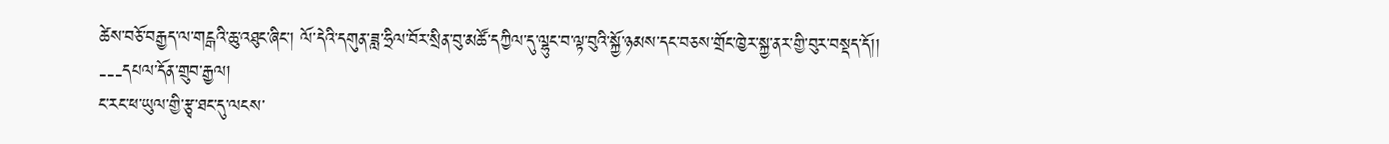ཚེས་བཅོ་བརྒྱད་ལ་གངྒའི་ཆུ་འཐུང་ཞིང་། ལོ་དེའི་དགུན་ཟླ་ཧྲིལ་བོར་སྲིན་བུ་མཚོ་དཀྱིལ་དུ་ལྷུང་བ་ལྟ་བུའི་སྐྱོ་ཉམས་དང་བཅས་གྲོང་ཁྱེར་སྐྱ་ནར་གྱི་བུར་བསྡད་དོ།།
---དཔལ་དོན་གྲུབ་རྒྱལ།
ང་རང་ཕ་ཡུལ་གྱི་རྩྭ་ཐང་དུ་ལངས་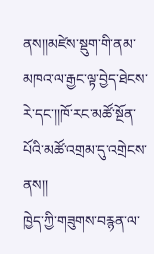ནས།།མཛེས་སྡུག་གི་ནམ་མཁའ་ལ་རྒྱང་ལྟ་བྱེད་ཐེངས་རེ་དང་།།ཁོ་རང་མཚོ་སྔོན་པོའི་མཚོ་འགྲམ་དུ་འགྲེངས་ནས།།
ཁྱེད་ཀྱི་གཟུགས་བརྙན་ལ་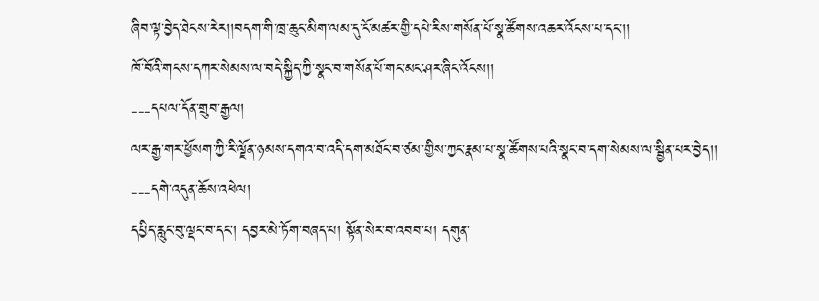ཞིབ་ལྟ་བྱེད་ཐེངས་རེར།།བདག་གི་ཁྲ་ཆུང་མིག་ལམ་དུ་ངོ་མཚར་གྱི་དཔེ་རིས་གསོན་པོ་སྣ་ཚོགས་འཆར་འོངས་པ་དང་།།
ཁོ་བོའི་གངས་དཀར་སེམས་ལ་བདེ་སྐྱིད་ཀྱི་སྣང་བ་གསོན་པོ་གང་མང་ཤར་ཞིང་འོངས།།
---དཔལ་དོན་གྲུབ་རྒྱལ།
ལར་རྒྱ་གར་ཕྱོསག་ཀྱི་རི་ལྗོན་ཉམས་དགའ་བ་འདི་དག་མཐོང་བ་ཙམ་གྱིས་ཀྱང་རྣམ་པ་སྣ་ཚོགས་པའི་སྣང་བ་དག་སེམས་ལ་སྦྱིན་པར་བྱེད།།
---དགེ་འདུན་ཆོས་འཕེལ།
དཔྱིད་རླུང་བུ་ལྡང་བ་དང་། དབྱར་མེ་ཏོག་བཞད་པ། སྟོན་སེར་བ་འབབ་པ། དགུན་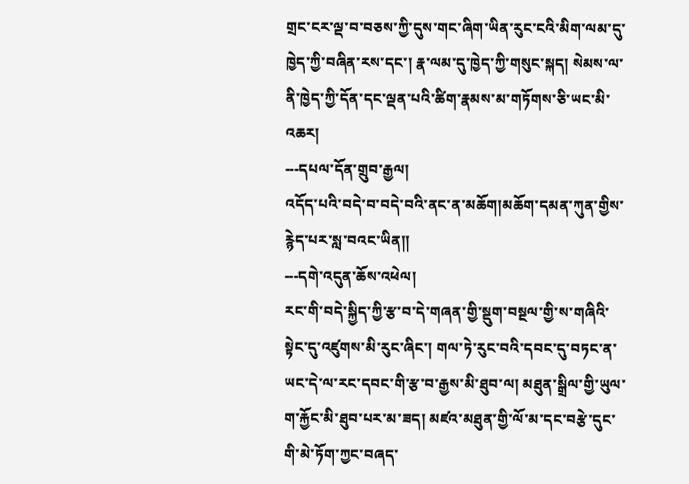གྲང་ངར་ལྡ་བ་བཅས་ཀྱི་དུས་གང་ཞིག་ཡིན་རུང་ངའི་མིག་ལམ་དུ་ཁྱེད་ཀྱི་བཞིན་རས་དང་། རྣ་ལམ་དུ་ཁྱེད་ཀྱི་གསུང་སྐད། སེམས་ལ་ནི་ཁྱེད་ཀྱི་དོན་དང་ལྡན་པའི་ཚིག་རྣམས་མ་གཏོགས་ཅི་ཡང་མི་འཆར།
---དཔལ་དོན་གྲུབ་རྒྱལ།
འདོད་པའི་བདེ་བ་བདེ་བའི་ནང་ན་མཆོག།མཆོག་དམན་ཀུན་གྱིས་རྙེད་པར་སླ་བའང་ཡིན།།
---དགེ་འདུན་ཆོས་འཕེལ།
རང་གི་བདེ་སྐྱིད་ཀྱི་རྩ་བ་དེ་གཞན་གྱི་སྡུག་བསྔལ་གྱི་ས་གཞིའི་སྟེང་དུ་འཛུགས་མི་རུང་ཞིང་། གལ་ཏེ་རུང་བའི་དབང་དུ་བཏང་ན་ཡང་དེ་ལ་རང་དབང་གི་རྩ་བ་རྒྱས་མི་ཐུབ་ལ། མཐུན་སྒྲིལ་གྱི་ཡུལ་ག་རྐྱོང་མི་ཐུབ་པར་མ་ཟད། མཛའ་མཐུན་གྱི་ལོ་མ་དང་བརྩེ་དུང་གི་མེ་ཏོག་ཀྱང་བཞད་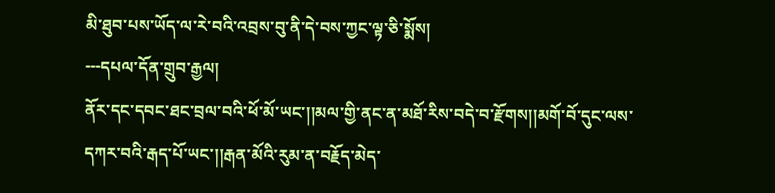མི་ཐུབ་པས་ཡོད་ལ་རེ་བའི་འབྲས་བུ་ནི་དེ་བས་ཀྱང་ལྟ་ཅི་སྨོས།
---དཔལ་དོན་གྲུབ་རྒྱལ།
ནོར་དང་དབང་ཐང་བྲལ་བའི་ཕོ་མོ་ཡང་།།མལ་གྱི་ནང་ན་མཐོ་རིས་བདེ་བ་རྫོགས།།མགོ་བོ་དུང་ལས་དཀར་བའི་རྒད་པོ་ཡང་།།རྒན་མོའི་རུམ་ན་བརྗོད་མེད་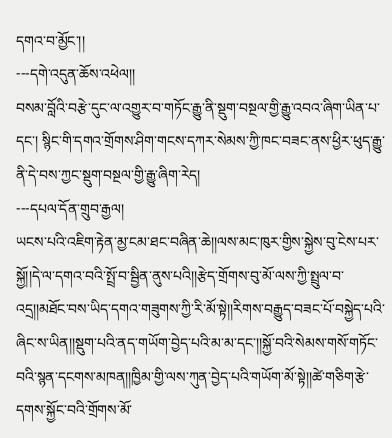དགའ་བ་མྱོང་།།
---དགེ་འདུན་ཆོས་འཕེལ།།
བསམ་བློའི་བརྩེ་དུང་ལ་འགྱུར་བ་གཏོང་རྒྱུ་ནི་སྡུག་བསྔལ་གྱི་རྒྱུ་འབའ་ཞིག་ཡིན་པ་དང་། སྙིང་གི་དགའ་གྲོགས་ཤིག་གངས་དཀར་སེམས་ཀྱི་ཁང་བཟང་ནས་ཕྱིར་ཕུད་རྒྱུ་ནི་དེ་བས་ཀྱང་སྡུག་བསྔལ་གྱི་རྒྱུ་ཞིག་རེད།
---དཔལ་དོན་གྲུབ་རྒྱལ།
ཡངས་པའི་འཇིག་རྟེན་མྱ་ངམ་ཐང་བཞིན་ཆེ།།ལས་མང་ཁུར་གྱིས་སྐྱེས་བུ་ངེས་པར་སྐྱོ།།དེ་ལ་དགའ་བའི་སྤྲོ་བ་སྦྱིན་ནུས་པའི།།རྩེད་གྲོགས་བུ་མོ་ལས་ཀྱི་སྤྲུལ་བ་འདྲ།།མཐོང་བས་ཡིད་དགའ་གཟུགས་ཀྱི་རི་མོ་སྟེ།།རིགས་བརྒྱུད་བཟང་པོ་བསྐྱེད་པའི་ཞིང་ས་ཡིན།།སྡུག་པའི་ནད་གཡོག་བྱེད་པའི་མ་མ་དང་།།སྐྱོ་བའི་སེམས་གསོ་གཏོང་བའི་སྙན་དངགས་མཁན།།ཁྱིམ་གྱི་ལས་ཀུན་བྱེད་པའི་གཡོག་མོ་སྟེ།།ཚེ་གཅིག་རྩེ་དགས་སྐྱོང་བའི་གྲོགས་མོ་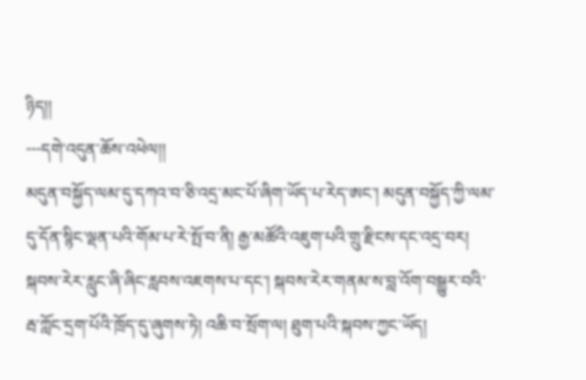ཉིད།།
---དགེ་འདུན་ཆོས་འཕེལ།།
མདུན་བསྐྱོད་ལམ་དུ་དཀའ་བ་ཅི་འདྲ་མང་པོ་ཞིག་ཡོད་པ་རེད་ཨང་། མདུན་བསྐྱོད་ཀྱི་ལམ་དུ་དོན་སྙིང་ལྡན་པའི་གོམ་པ་རེ་སྤོ་བ་ནི། རྒྱ་མཚོའི་འཇུག་པའི་གྲུ་རྫིངས་དང་འདྲ་བར། སྐབས་རེར་རླུང་ཞི་ཞིང་རླབས་འཇགས་པ་དང་། སྐབས་རེར་གནམ་ས་བླ་འོག་བསྒྱུར་བའི་རྦ་ཀློང་དྲག་པོའི་ཁྲོད་དུ་ཞུགས་ཏེ། འཆི་བ་སྲོག་ལ། ཐུག་པའི་སྐབས་ཀྱང་ཡོད།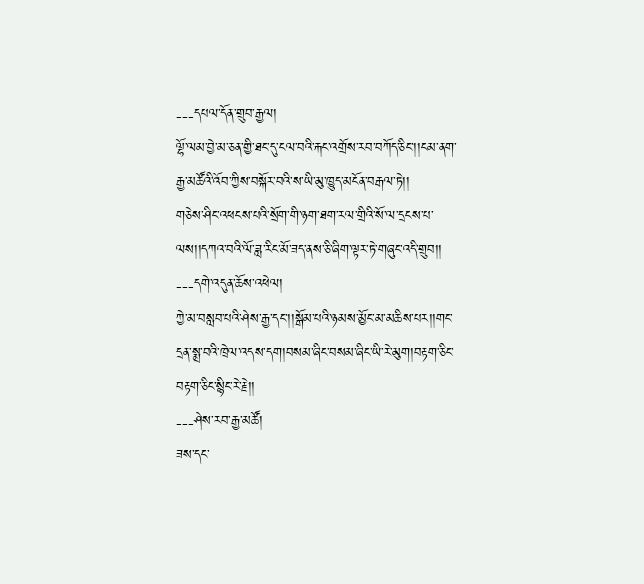---དཔལ་དོན་གྲུབ་རྒྱལ།
ལྷོ་ལམ་བྱེ་མ་ཅན་གྱི་ཐང་དུ་ངལ་བའི་རྐང་འགྲོས་རབ་བཀོད་ཅིང་།།ངམ་ནག་རྒྱ་མཚོའི་འོབ་ཀྱིས་བསྐོར་བའི་ས་ཡི་མུ་ཁྱུད་མངོན་བརྒལ་ཏེ།།
གཅེས་ཤིང་འཕངས་པའི་སྲོག་གི་ཉག་ཐག་རལ་གྲིའི་སོ་ལ་དྲངས་པ་ལས།།དཀའ་བའི་ལོ་ཟླ་རིང་མོ་ཟད་ནས་ཅི་ཞིག་ལྟར་ཏེ་གཞུང་འདི་གྲུབ།།
---དགེ་འདུན་ཆོས་འཕེལ།
ཀྱེ་མ་བསླབ་པའི་ཤེས་རྒྱ་དང་།།སྒོམ་པའི་ཉམས་མྱོང་མ་མཆིས་པར།།གང་དྲན་སྨྲ་བའི་ཁྲེལ་འདས་དག།བསམ་ཞིང་བསམ་ཞིང་ཡི་རེ་མུག།བརྟག་ཅིང་བརྟག་ཅིང་སྙིང་རེ་རྗེ།།
---ཤེས་རབ་རྒྱ་མཚོ།
ཟས་དང་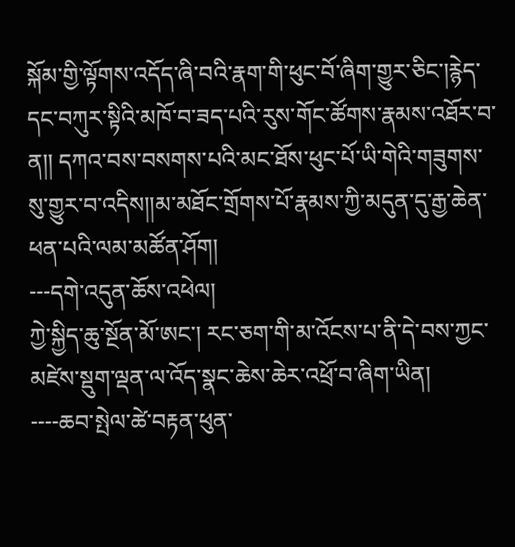སྐོམ་གྱི་ལྟོགས་འདོད་ཞི་བའི་རྣག་གི་ཕུང་བོ་ཞིག་གྱུར་ཅིང་།རྙེད་དང་བཀུར་སྟིའི་མཁོ་བ་ཟད་པའི་རུས་གོང་ཚོགས་རྣམས་འཐོར་བ་ན།། དཀའ་བས་བསགས་པའི་མང་ཐོས་ཕུང་པོ་ཡི་གེའི་གཟུགས་སུ་གྱུར་བ་འདིས།།མ་མཐོང་གྲོགས་པོ་རྣམས་ཀྱི་མདུན་དུ་རྒྱ་ཆེན་ཕན་པའི་ལམ་མཚོན་ཤོག།
---དགེ་འདུན་ཆོས་འཕེལ།
ཀྱེ་སྐྱིད་ཆུ་སྔོན་མོ་ཨང་། རང་ཅག་གི་མ་འོངས་པ་ནི་དེ་བས་ཀྱང་མཛེས་སྡུག་ལྡན་ལ་འོད་སྣང་ཆེས་ཆེར་འཕྲོ་བ་ཞིག་ཡིན།
----ཆབ་སྤེལ་ཚེ་བརྟན་ཕུན་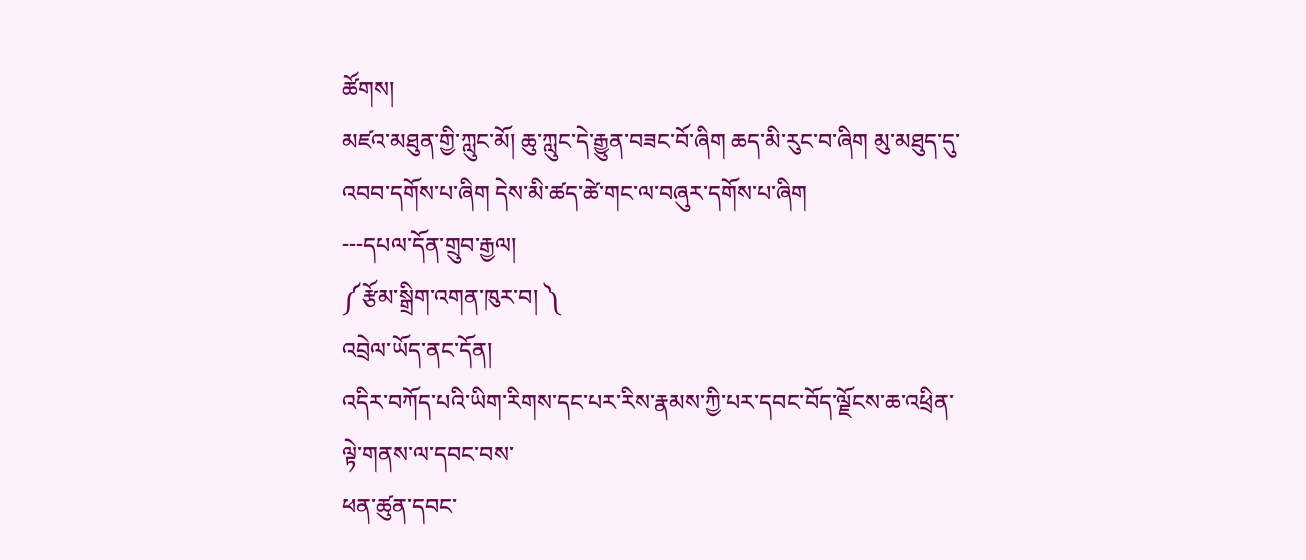ཚོགས།
མཛའ་མཐུན་གྱི་ཀླུང་མོ། ཆུ་ཀླུང་དེ་རྒྱུན་བཟང་བོ་ཞིག ཆད་མི་རུང་བ་ཞིག མུ་མཐུད་དུ་འབབ་དགོས་པ་ཞིག དེས་མི་ཚད་ཚེ་གང་ལ་བཞུར་དགོས་པ་ཞིག
---དཔལ་དོན་གྲུབ་རྒྱལ།
༼རྩོམ་སྒྲིག་འགན་ཁུར་བ། ༽
འབྲེལ་ཡོད་ནང་དོན།
འདིར་བཀོད་པའི་ཡིག་རིགས་དང་པར་རིས་རྣམས་ཀྱི་པར་དབང་བོད་ལྗོངས་ཆ་འཕྲིན་ལྟེ་གནས་ལ་དབང་བས་
ཕན་ཚུན་དབང་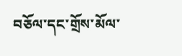བཅོལ་དང་གྲོས་མོལ་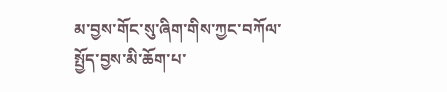མ་བྱས་གོང་སུ་ཞིག་གིས་ཀྱང་བཀོལ་སྤྱོད་བྱས་མི་ཆོག་པ་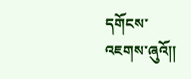དགོངས་འཇགས་ཞུའོ།།